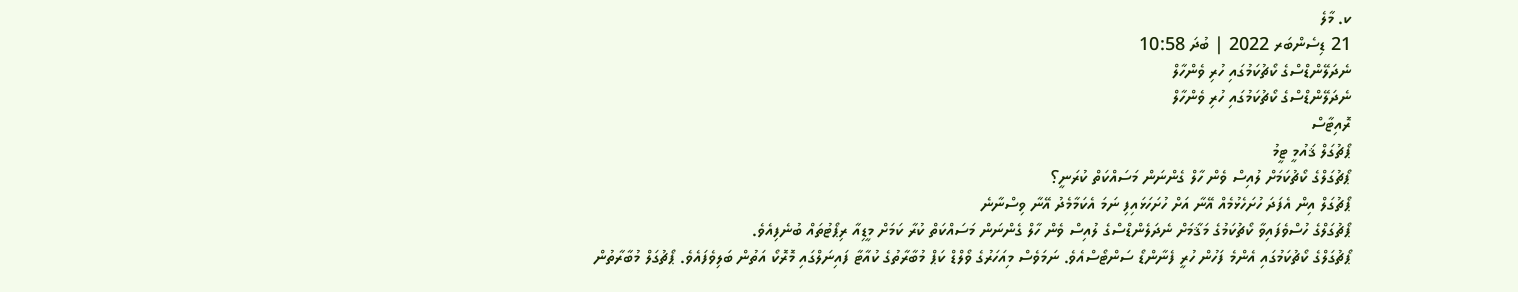ކ. މާލެ
21 ޑިސެންބަރ 2022 | ބުދަ 10:58
ނެދަލޭންޑްސްގެ ކޯޗުކަމުގައި ހުރި ވެންހާލް
ނެދަލޭންޑްސްގެ ކޯޗުކަމުގައި ހުރި ވެންހާލް
ރޮއިޓާސް
ޕޯޗުގަލް ޤައުމީ ޓީމު
ޕޯޗުގަލްގެ ކޯޗުކަމަށް ލުއިސް ވެން ހާލް ގެންނަން މަސައްކަތް ކުރަނީ؟
ޕޯޗުގަލް އިން އެފަދަ ހުށަހެޅުމެއް އޭނާ އަށް ހުށަހަޅައިފި ނަމަ އެކަމާމެދު އޭނާ ވިސްނާނެ
ޕޯޗުގަލްގެ ހުސްވެފައިވާ ކޯޗުކަމުގެ މަޤާމަށް ނެދަލެންޑްސްގެ ލުއިސް ވެން ހާލް ގެންނަން މަސައްކަތް ކުރާ ކަމަށް މީޑިއާ ރިޕޯޓުތައް ބުނެފިއެވެ.
ޕޯޗުގަލްގެ ކޯޗުކަމުގައި އެންމެ ފަހުން ހުރީ ފެނާންޑޯ ސަންޓޯސްއެވެ. ނަމަވެސް މިއަހަރުގެ ވޯލްޑް ކަޕް މުބާރާތުގެ ކުއާޓާ ފައިނަލްގައި މޮރޮކޯ އަތުން ބަލިވެފައެވެ. ޕޯޗުގަލް މުބާރާތުން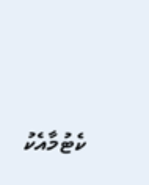ކެޓުމާއެކު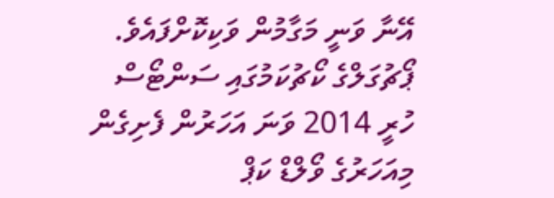އޭނާ ވަނީ މަގާމުން ވަކިކޮށްފައެވެ. ޕޯޗުގަލްގެ ކޯޗުކަމުގައި ސަންޓޯސް ހުރީ 2014 ވަނަ އަހަރުން ފެށިގެން މިއަހަރުގެ ވޯލްޑް ކަޕް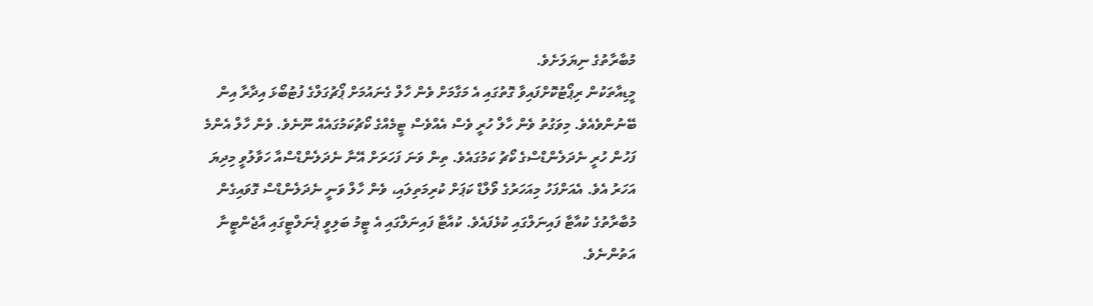މުބާރާތުގެ ނިޔަލަށެވެ.
މީޑިއާތަކުން ރިޕޯޓުކޮށްފައިވާ ގޮތުގައި އެ މަގާމަށް ވެން ހާލް ގެނައުމަށް ޕޯޗުގަލްގެ ފުޓުބޯޅަ އިދާރާ އިން ބޭނުންވެއެވެ. މިވަގުތު ވެން ހާލް ހުރީ ވެސް އެއްވެސް ޓީމެއްގެ ކޯޗުކަމުގައެއް ނޫނެވެ. ވެން ހާލް އެންމެ ފަހުން ހުރީ ނެދަލެންޑްސްގެ ކޯޗު ކަމުގައެވެ. ތިން ވަނަ ފަހަރަށް އޭނާ ނެދަލެންޑްސްއާ ހަވާލުވީ މިދިޔަ އަހަރު އެވެ. އެއަށްފަހު މިއަހަރުގެ ވޯލްޑް ކަޕަށް ކުރިމަތިލައި، ވެން ހާލް ވަނީ ނެދަލެންޑްސް ގޮވައިގެން މުބާރާތުގެ ކުއާޓާ ފައިނަލްގައި ކުޅެފައެވެ. ކުއާޓާ ފައިނަލްގައި އެ ޓީމު ބަލިވީ ޕެނަލްޓީގައި އާޖެންޓީނާ އަތުންނެވެ.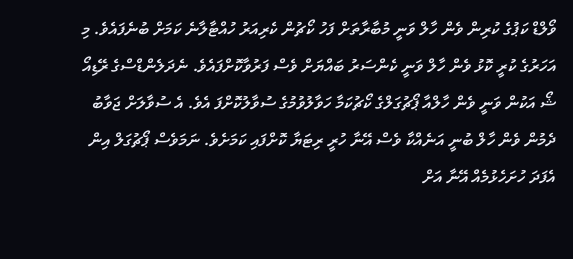ވޯލްޑް ކަޕުގެ ކުރިން ވެން ހާލް ވަނީ މުބާރާތަށް ފަހު ކޯޗުން ކެރިއަރު ހުއްޓާލާނެ ކަމަށް ބުނެފައެވެ. މި އަހަރުގެ ކުރީ ކޮޅު ވެން ހާލް ވަނީ ކެންސަރު ބައްޔަށް ވެސް ފަރުވާކޮށްފައެވެ. ނެދަލެންޑްސްގެ ރޭޑިއޯ ޝޯ އަކުން ވަނީ ވެން ހާލްއާ ޕޯޗުގަލްގެ ކޯޗުކަމާ ހަވާލުވުމުގެ ސުވާލުކޮށްފަ އެވެ. އެ ސުވާލަށް ޖަވާބު ދެމުން ވެން ހާލް ބުނީ އަނެއްކާ ވެސް އޭނާ ހުރީ ރިޓަޔާ ކޮށްފައި ކަމަށެވެ. ނަމަވެސް ޕޯޗުގަލް އިން އެފަދަ ހުށަހެޅުމެއް އޭނާ އަށް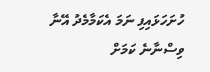ހުށަހަޅައިފި ނަމަ އެކަމާމެދު އޭނާ ވިސްނާނެ ކަމަށް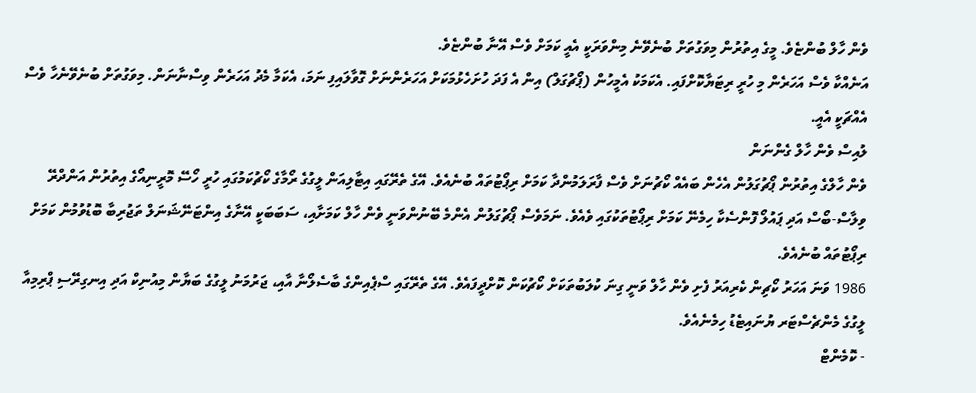ވެން ހާލް ބުންޏެވެ. މީގެ އިތުރުން މިވަގުތަށް ބުނެވޭނެ މިންވަރަކީ އެއީ ކަމަށް ވެސް އޭނާ ބުންޏެވެ.
އަނެއްކާ ވެސް އަހަރެން މި ހުރީ ރިޓަޔާކޮށްފައި. އެކަމަކު އެމީހުން (ޕޯޗުގަލް) އިން އެ ފަދަ ހުށަހެޅުމަކަށް އަހަރެންނަށް ގޮވާލައިފި ނަމަ، އެކަމާ މެދު އަހަރެން ވިސްނާނަން. މިވަގުތަށް ބުނެވޭނެހާ ވެސް އެއްޗަކީ އެއީ.
ލުއިސް ވެން ހާލް ގެންނަން
ވެން ހާލްގެ އިތުރުން ޕޯޗުގަލުން އެހެން ބައެއް ކޯޗުނަށް ވެސް ފާރަލަމުންދާ ކަމަށް ރިޕޯޓުތައް ބުނެއެވެ. އޭގެ ތެރޭގައި އިޓާލިއަން ލީގުގެ ރޯމާގެ ކޯޗުކަމުގައި ހުރީ ހޯސޭ މޮރީނިއޯގެ އިތުރުން އަންދްރޭ ވިލާސް-ބޯސް އަދި ޕައުލޯ ފޮންސެކާ ހިމެނޭ ކަމަށް ރިޕޯޓުތަކުގައި ވެއެވެ. ނަމަވެސް ޕޯޗުގަލުން އެންމެ ބޭނުންވަނީ ވެން ހާލް ކަމަށާއި، ސަބަބަކީ އޭނާގެ އިންޓަނޭޝަނަލް ތަޖުރިބާ ބޮޑުވުމުން ކަމަށް ރިޕޯޓުތައް ބުނެއެވެ.
1986 ވަނަ އަހަރު ކޯޗިން ކެރިއަރު ފެށި ވެން ހާލް ވަނީ ގިނަ ކުލަބުތަކަށް ކޯޗުކަން ކޮށްދީފައެވެ. އޭގެ ތެރޭގައި ސްޕެއިންގެ ބާސެލޯނާ އާއި، ޖަރުމަނު ލީގުގެ ބަޔާން މިއުނިކް އަދި އިނގިރޭސި ޕްރިމިއާ ލީގުގެ މެންޗެސްޓަރ ޔުނައިޓެޑު ހިމެނެއެވެ.
- ކޮމެންޓް